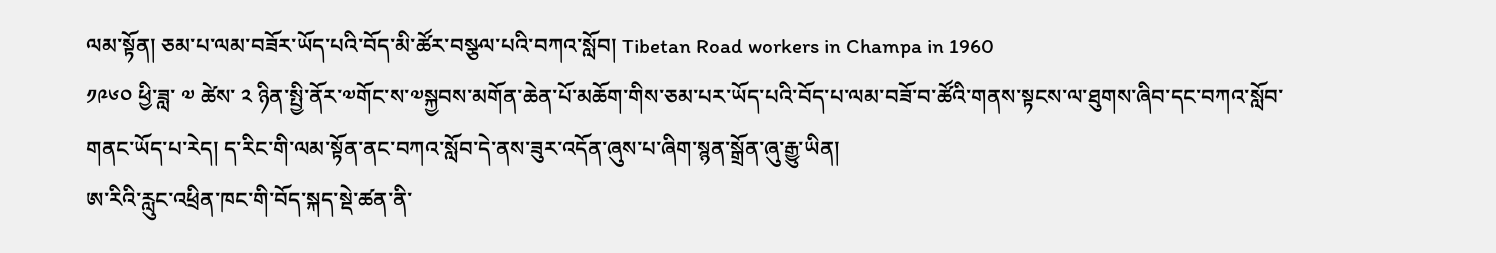ལམ་སྟོན། ཅམ་པ་ལམ་བཟོར་ཡོད་པའི་བོད་མི་ཚོར་བསྩལ་པའི་བཀའ་སློབ། Tibetan Road workers in Champa in 1960
༡༩༦༠ ཕྱི་ཟླ་ ༧ ཚེས་ ༢ ཉིན་སྤྱི་ནོར་༧གོང་ས་༧སྐྱབས་མགོན་ཆེན་པོ་མཆོག་གིས་ཅམ་པར་ཡོད་པའི་བོད་པ་ལམ་བཟོ་བ་ཚོའི་གནས་སྟངས་ལ་ཐུགས་ཞིབ་དང་བཀའ་སློབ་གནང་ཡོད་པ་རེད། ད་རིང་གི་ལམ་སྟོན་ནང་བཀའ་སློབ་དེ་ནས་ཟུར་འདོན་ཞུས་པ་ཞིག་སྙན་སྒྲོན་ཞུ་རྒྱུ་ཡིན།
ཨ་རིའི་རླུང་འཕྲིན་ཁང་གི་བོད་སྐད་སྡེ་ཚན་ནི་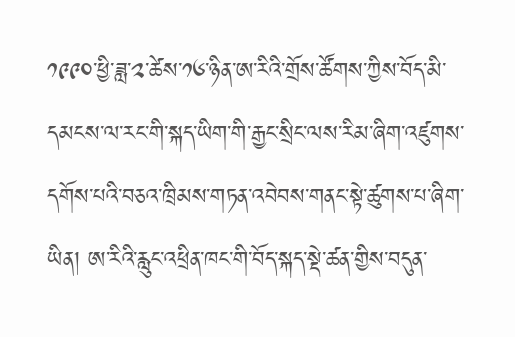༡༩༩༠་ཕྱི་ཟླ་༢་ཚེས་༡༦་ཉིན་ཨ་རིའི་གྲོས་ཚོགས་ཀྱིས་བོད་མི་དམངས་ལ་རང་གི་སྐད་ཡིག་གི་རྒྱང་སྲིང་ལས་རིམ་ཞིག་འཛུགས་དགོས་པའི་བཅའ་ཁྲིམས་གཏན་འབེབས་གནང་སྟེ་ཚུགས་པ་ཞིག་ཡིན། ཨ་རིའི་རླུང་འཕྲིན་ཁང་གི་བོད་སྐད་སྡེ་ཚན་གྱིས་བདུན་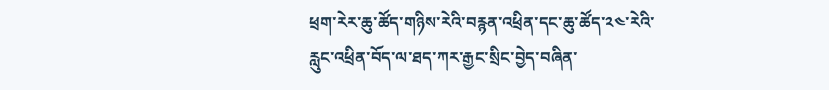ཕྲག་རེར་ཆུ་ཚོད་གཉིས་རེའི་བརྙན་འཕྲིན་དང་ཆུ་ཚོད་༢༤་རེའི་རླུང་འཕྲིན་བོད་ལ་ཐད་ཀར་རྒྱང་སྲིང་བྱེད་བཞིན་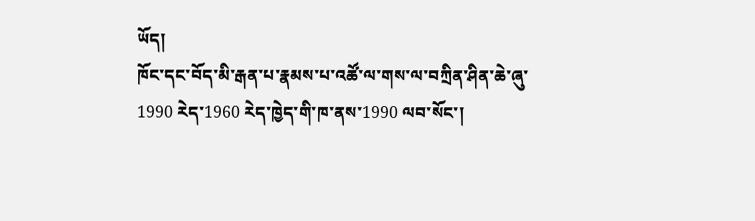ཡོད།
ཁོང་དང་བོད་མི་རྒན་པ་རྣམས་པ་འཚོ་ལ་གས་ལ་བཀྲིན་ཤིན་ཆེ་ཞུ་
1990 རེད་1960 རེད་ཁྱེད་གི་ཁ་ནས་1990 ལབ་སོང་།